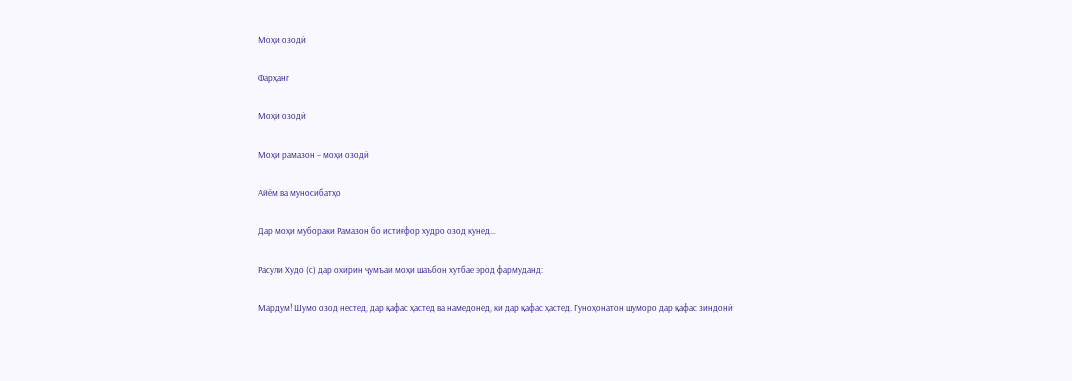Моҳи озодӣ

Фарҳанг

Моҳи озодӣ

Моҳи рамазон – моҳи озодӣ

Айём ва муносибатҳо

Дар моҳи мубораки Рамазон бо истиғфор худро озод кунед…

Расули Худо (с) дар охирин ҷумъаи моҳи шаъбон хутбае эрод фармуданд:

Мардум! Шумо озод нестед, дар қафас ҳастед ва намедонед, ки дар қафас ҳастед. Гуноҳонатон шуморо дар қафас зиндонӣ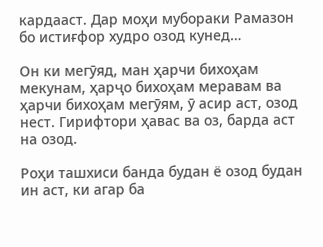кардааст. Дар моҳи мубораки Рамазон бо истиғфор худро озод кунед…

Он ки мегӯяд, ман ҳарчи бихоҳам мекунам, ҳарҷо бихоҳам меравам ва ҳарчи бихоҳам мегӯям, ӯ асир аст, озод нест. Гирифтори ҳавас ва оз, барда аст на озод.

Роҳи ташхиси банда будан ё озод будан ин аст, ки агар ба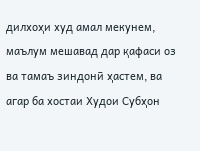дилхоҳи худ амал мекунем, маълум мешавад дар қафаси оз ва тамаъ зиндонӣ ҳастем, ва агар ба хостаи Худои Субҳон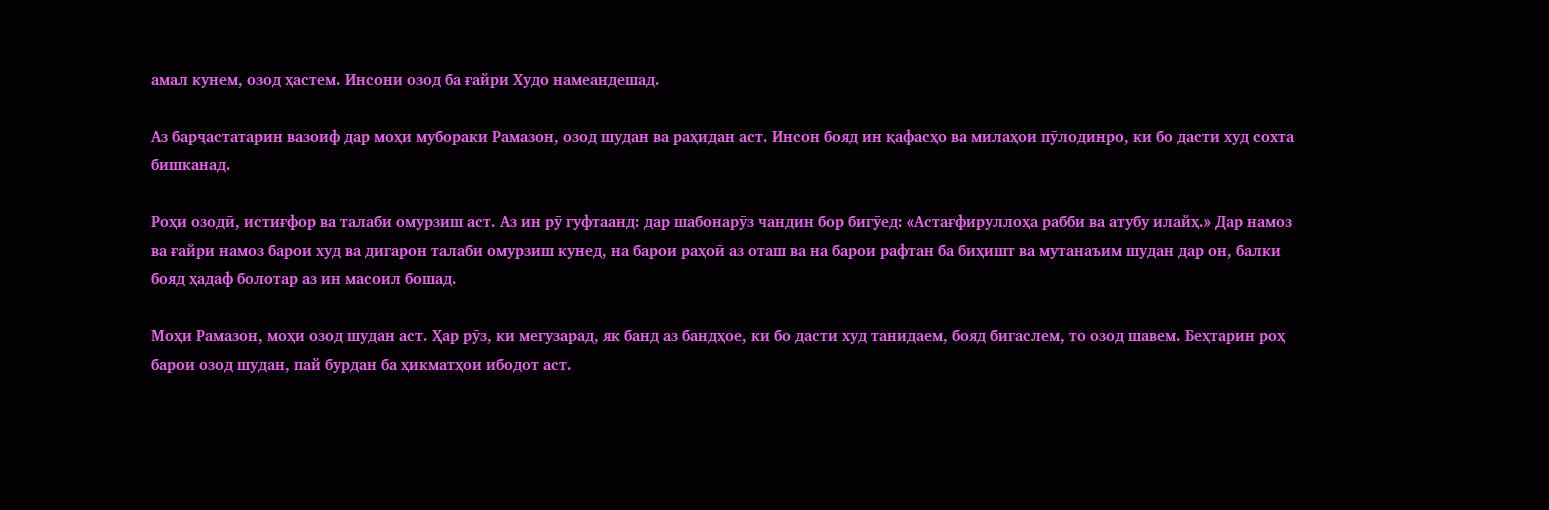амал кунем, озод ҳастем. Инсони озод ба ғайри Худо намеандешад.

Аз барҷастатарин вазоиф дар моҳи мубораки Рамазон, озод шудан ва раҳидан аст. Инсон бояд ин қафасҳо ва милаҳои пӯлодинро, ки бо дасти худ сохта бишканад.

Роҳи озодӣ, истиғфор ва талаби омурзиш аст. Аз ин рӯ гуфтаанд: дар шабонарӯз чандин бор бигӯед: «Астағфируллоҳа рабби ва атубу илайҳ.» Дар намоз ва ғайри намоз барои худ ва дигарон талаби омурзиш кунед, на барои раҳоӣ аз оташ ва на барои рафтан ба биҳишт ва мутанаъим шудан дар он, балки бояд ҳадаф болотар аз ин масоил бошад.

Моҳи Рамазон, моҳи озод шудан аст. Ҳар рӯз, ки мегузарад, як банд аз бандҳое, ки бо дасти худ танидаем, бояд бигаслем, то озод шавем. Беҳтарин роҳ барои озод шудан, пай бурдан ба ҳикматҳои ибодот аст.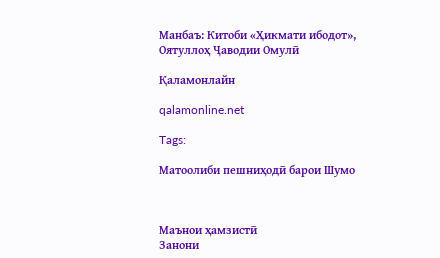Манбаъ: Китоби «Ҳикмати ибодот», Оятуллоҳ Ҷаводии Омулӣ

Қаламонлайн

qalamonline.net

Tags:

Матоолиби пешниҳодӣ барои Шумо



Маънои ҳамзистӣ
Занони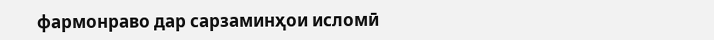фармонраво дар сарзаминҳои исломӣ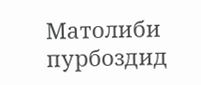Матолиби пурбоздид